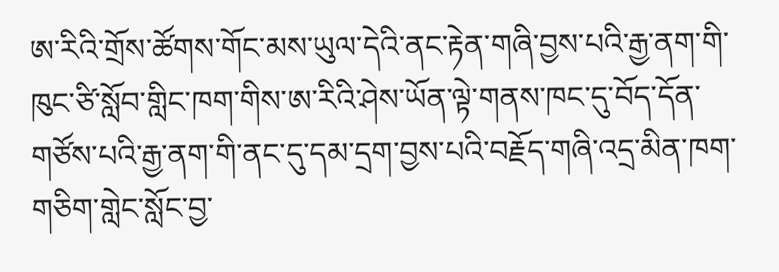ཨ་རིའི་གྲོས་ཚོགས་གོང་མས་ཡུལ་དེའི་ནང་རྟེན་གཞི་བྱས་པའི་རྒྱ་ནག་གི་ཁུང་ཙི་སློབ་གླིང་ཁག་གིས་ཨ་རིའི་ཤེས་ཡོན་ལྟེ་གནས་ཁང་དུ་བོད་དོན་གཙོས་པའི་རྒྱ་ནག་གི་ནང་དུ་དམ་དྲག་བྱས་པའི་བརྗོད་གཞི་འདྲ་མིན་ཁག་གཅིག་གླེང་སློང་བྱ་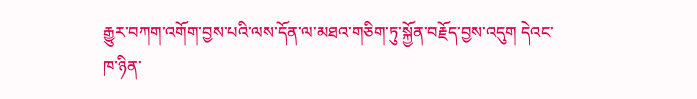རྒྱུར་བཀག་འགོག་བྱས་པའི་ལས་དོན་ལ་མཐའ་གཅིག་ཏུ་སྐྱོན་བརྗོད་བྱས་འདུག དེའང་ཁ་ཉིན་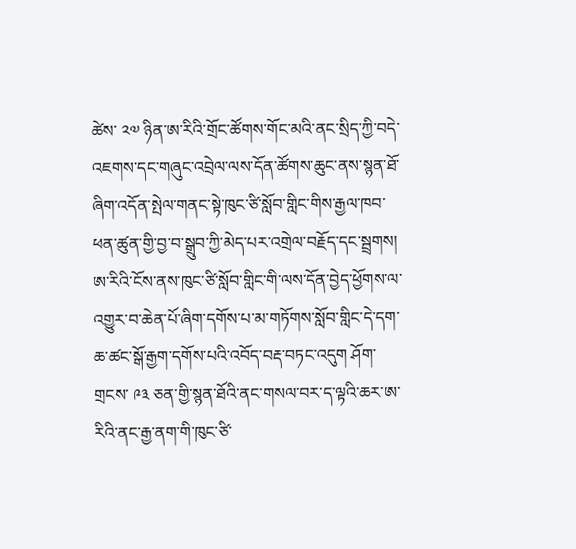ཚེས་ ༢༧ ཉིན་ཨ་རིའི་གྲོང་ཚོགས་གོང་མའི་ནང་སྲིད་ཀྱི་བདེ་འཇགས་དང་གཞུང་འབྲེལ་ལས་དོན་ཚོགས་ཆུང་ནས་སྙན་ཐོ་ཞིག་འདོན་སྤེལ་གནང་སྟེ་ཁུང་ཙི་སློབ་གླིང་གིས་རྒྱལ་ཁབ་ཕན་ཚུན་གྱི་བྱ་བ་སྒྲུབ་ཀྱི་མེད་པར་འགྲེལ་བརྗོད་དང་སྦྲགས། ཨ་རིའི་ངོས་ནས་ཁུང་ཙི་སློབ་གླིང་གི་ལས་དོན་བྱེད་ཕྱོགས་ལ་འགྱུར་བ་ཆེན་པོ་ཞིག་དགོས་པ་མ་གཏོགས་སློབ་གླིང་དེ་དག་ཆ་ཚང་སྒོ་རྒྱག་དགོས་པའི་འབོད་བརྡ་བཏང་འདུག ཤོག་གྲངས་ ༩༣ ཅན་གྱི་སྙན་ཐོའི་ནང་གསལ་བར་ད་ལྟའི་ཆར་ཨ་རིའི་ནང་རྒྱ་ནག་གི་ཁུང་ཙི་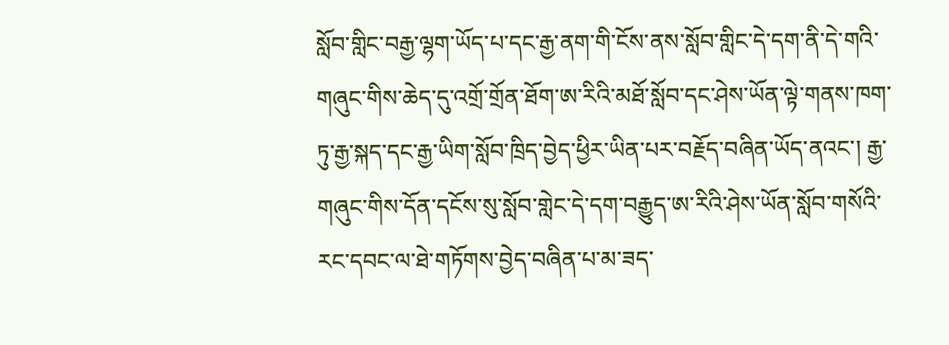སློབ་གླིང་བརྒྱ་ལྷག་ཡོད་པ་དང་རྒྱ་ནག་གི་ངོས་ནས་སློབ་གླིང་དེ་དག་ནི་དེ་གའི་གཞུང་གིས་ཆེད་དུ་འགྲོ་གྲོན་ཐོག་ཨ་རིའི་མཐོ་སློབ་དང་ཤེས་ཡོན་ལྟེ་གནས་ཁག་ཏུ་རྒྱ་སྐད་དང་རྒྱ་ཡིག་སློབ་ཁྲིད་བྱེད་ཕྱིར་ཡིན་པར་བརྗོད་བཞིན་ཡོད་ནའང་། རྒྱ་གཞུང་གིས་དོན་དངོས་སུ་སློབ་གླེང་དེ་དག་བརྒྱུད་ཨ་རིའི་ཤེས་ཡོན་སློབ་གསོའི་རང་དབང་ལ་ཐེ་གཏོགས་བྱེད་བཞིན་པ་མ་ཟད་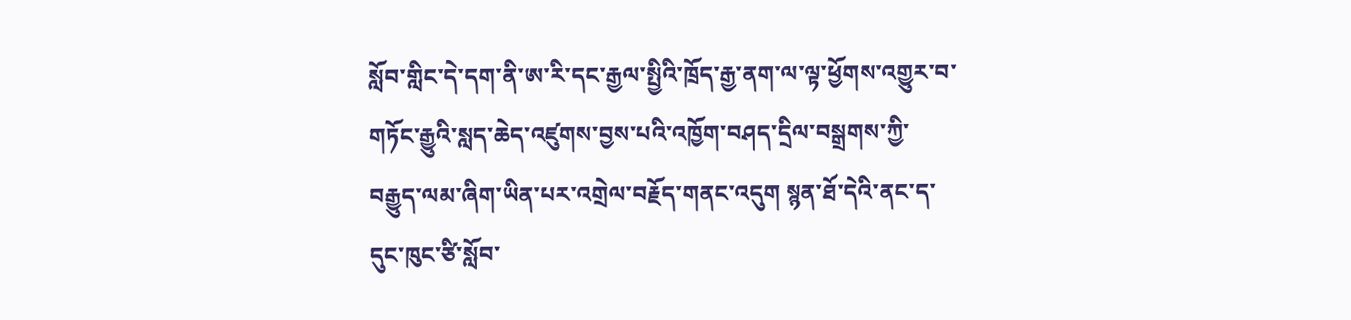སློབ་གླིང་དེ་དག་ནི་ཨ་རི་དང་རྒྱལ་སྤྱིའི་ཁྲོད་རྒྱ་ནག་ལ་ལྟ་ཕྱོགས་འགྱུར་བ་གཏོང་རྒྱུའི་སླད་ཆེད་འཛུགས་བྱས་པའི་འཁྱོག་བཤད་དྲིལ་བསྒྲགས་ཀྱི་བརྒྱུད་ལམ་ཞིག་ཡིན་པར་འགྲེལ་བརྗོད་གནང་འདུག སྙན་ཐོ་དེའི་ནང་ད་དུང་ཁུང་ཙི་སློབ་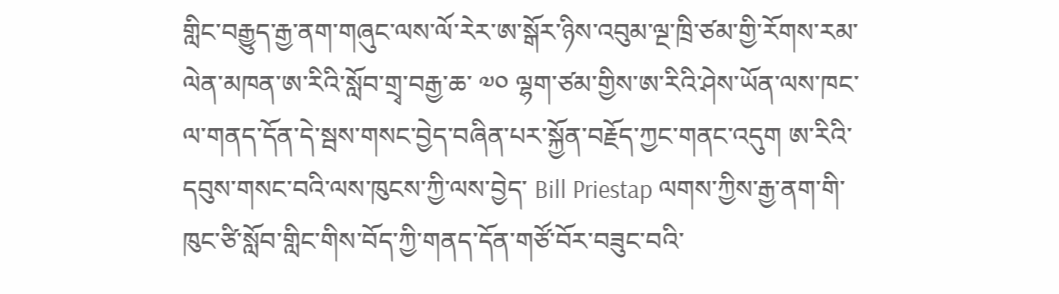གླིང་བརྒྱུད་རྒྱ་ནག་གཞུང་ལས་ལོ་རེར་ཨ་སྒོར་ཉིས་འབུམ་ལྔ་ཁྲི་ཙམ་གྱི་རོགས་རམ་ལེན་མཁན་ཨ་རིའི་སློབ་གྲྭ་བརྒྱ་ཆ་ ༧༠ ལྷག་ཙམ་གྱིས་ཨ་རིའི་ཤེས་ཡོན་ལས་ཁང་ལ་གནད་དོན་དེ་སྦས་གསང་བྱེད་བཞིན་པར་སྐྱོན་བརྗོད་ཀྱང་གནང་འདུག ཨ་རིའི་དབུས་གསང་བའི་ལས་ཁུངས་ཀྱི་ལས་བྱེད་ Bill Priestap ལགས་ཀྱིས་རྒྱ་ནག་གི་ཁུང་ཙི་སློབ་གླིང་གིས་བོད་ཀྱི་གནད་དོན་གཙོ་བོར་བཟུང་བའི་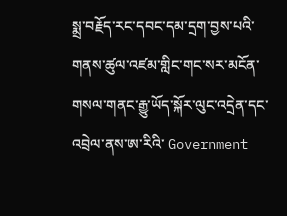སྨྲ་བརྗོད་རང་དབང་དམ་དྲག་བྱས་པའི་གནས་ཚུལ་འཛམ་གླིང་གང་སར་མངོན་གསལ་གནང་རྒྱུ་ཡོད་སྐོར་ལུང་འདྲེན་དང་འབྲེལ་ནས་ཨ་རིའི་ Government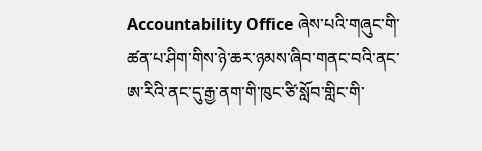Accountability Office ཞེས་པའི་གཞུང་གི་ཚན་པ་ཤིག་གིས་ཉེ་ཆར་ཉམས་ཞིབ་གནང་བའི་ནང་ཨ་རིའི་ནང་དུ་རྒྱ་ནག་གི་ཁུང་ཙི་སློབ་གླིང་གི་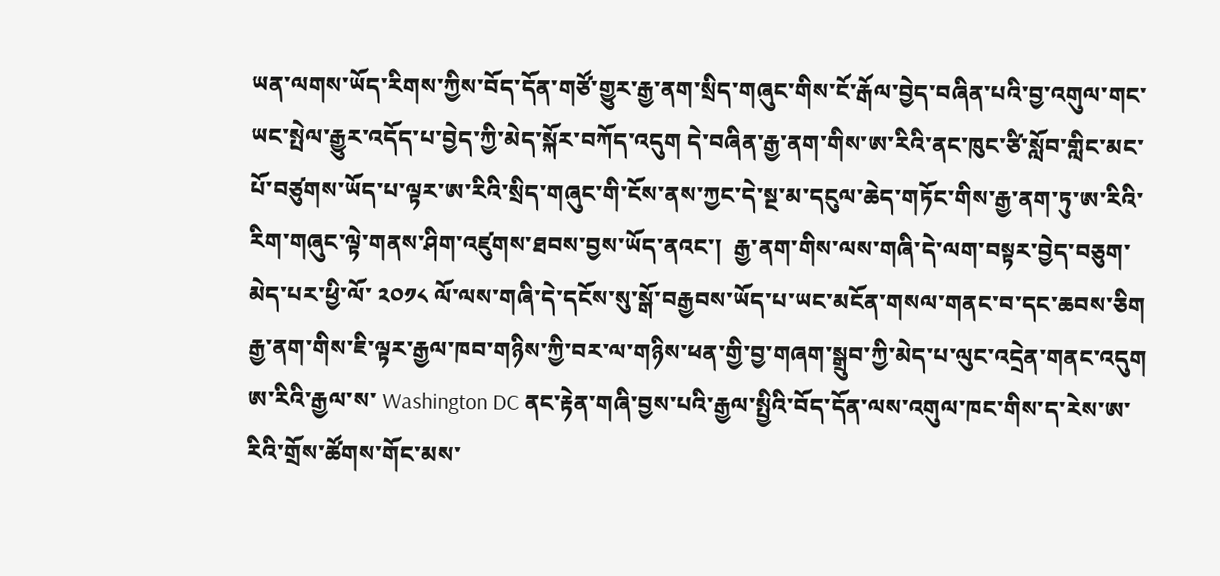ཡན་ལགས་ཡོད་རིགས་ཀྱིས་བོད་དོན་གཙོ་གྱུར་རྒྱ་ནག་སྲིད་གཞུང་གིས་ངོ་རྒོལ་བྱེད་བཞིན་པའི་བྱ་འགུལ་གང་ཡང་སྤེལ་རྒྱུར་འདོད་པ་བྱེད་ཀྱི་མེད་སྐོར་བཀོད་འདུག དེ་བཞིན་རྒྱ་ནག་གིས་ཨ་རིའི་ནང་ཁུང་ཙི་སློབ་གླིང་མང་པོ་བཙུགས་ཡོད་པ་ལྟར་ཨ་རིའི་སྲིད་གཞུང་གི་ངོས་ནས་ཀྱང་དེ་སྔ་མ་དངུལ་ཆེད་གཏོང་གིས་རྒྱ་ནག་ཏུ་ཨ་རིའི་རིག་གཞུང་ལྟེ་གནས་ཤིག་འཛུགས་ཐབས་བྱས་ཡོད་ནའང་།  རྒྱ་ནག་གིས་ལས་གཞི་དེ་ལག་བསྟར་བྱེད་བཅུག་མེད་པར་ཕྱི་ལོ་ ༢༠༡༨ ལོ་ལས་གཞི་དེ་དངོས་སུ་སྒོ་བརྒྱབས་ཡོད་པ་ཡང་མངོན་གསལ་གནང་བ་དང་ཆབས་ཅིག རྒྱ་ནག་གིས་ཇི་ལྟར་རྒྱལ་ཁབ་གཉིས་ཀྱི་བར་ལ་གཉིས་ཕན་གྱི་བྱ་གཞག་སྒྲུབ་ཀྱི་མེད་པ་ལུང་འདྲེན་གནང་འདུག ཨ་རིའི་རྒྱལ་ས་ Washington DC ནང་རྟེན་གཞི་བྱས་པའི་རྒྱལ་སྤྱིའི་བོད་དོན་ལས་འགུལ་ཁང་གིས་ད་རེས་ཨ་རིའི་གྲོས་ཚོགས་གོང་མས་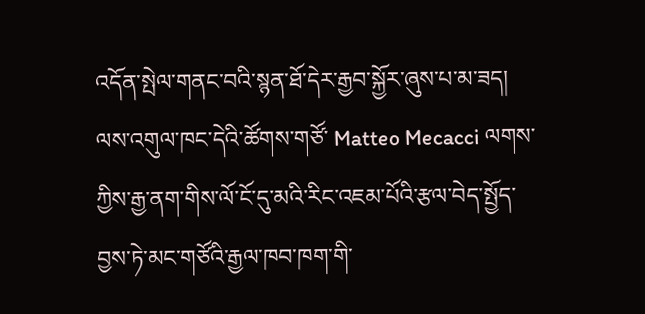འདོན་སྤེལ་གནང་བའི་སྙན་ཐོ་དེར་རྒྱབ་སྐྱོར་ཞུས་པ་མ་ཟད། ལས་འགུལ་ཁང་དེའི་ཚོགས་གཙོ་ Matteo Mecacci ལགས་ཀྱིས་རྒྱ་ནག་གིས་ལོ་ངོ་དུ་མའི་རིང་འཇམ་པོའི་རྩལ་བེད་སྤྱོད་བྱས་ཏེ་མང་གཙོའི་རྒྱལ་ཁབ་ཁག་གི་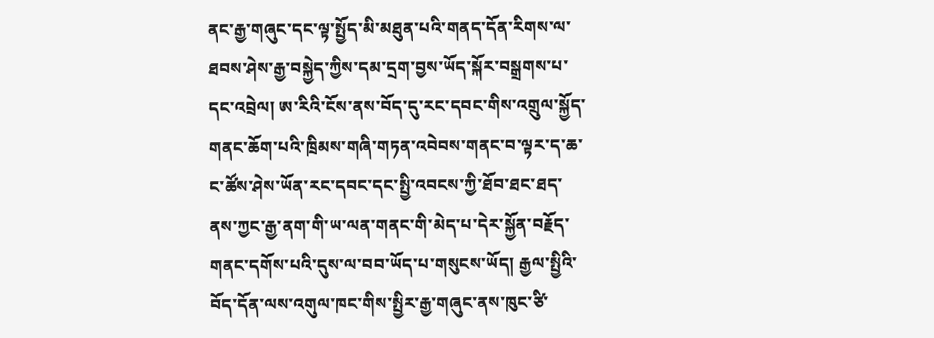ནང་རྒྱ་གཞུང་དང་ལྟ་སྤྱོད་མི་མཐུན་པའི་གནད་དོན་རིགས་ལ་ཐབས་ཤེས་རྒྱ་བསྐྱེད་ཀྱིས་དམ་དྲག་བྱས་ཡོད་སྐོར་བསྒྲགས་པ་དང་འབྲེལ། ཨ་རིའི་ངོས་ནས་བོད་དུ་རང་དབང་གིས་འགྲུལ་སྐྱོད་གནང་ཆོག་པའི་ཁྲིམས་གཞི་གཏན་འབེབས་གནང་བ་ལྟར་ད་ཆ་ང་ཚོས་ཤེས་ཡོན་རང་དབང་དང་སྤྱི་འབངས་ཀྱི་ཐོབ་ཐང་ཐད་ནས་ཀྱང་རྒྱ་ནག་གི་ཡ་ལན་གནང་གི་མེད་པ་དེར་སྐྱོན་བརྗོད་གནང་དགོས་པའི་དུས་ལ་བབ་ཡོད་པ་གསུངས་ཡོད། རྒྱལ་སྤྱིའི་བོད་དོན་ལས་འགུལ་ཁང་གིས་སྤྱིར་རྒྱ་གཞུང་ནས་ཁུང་ཙི་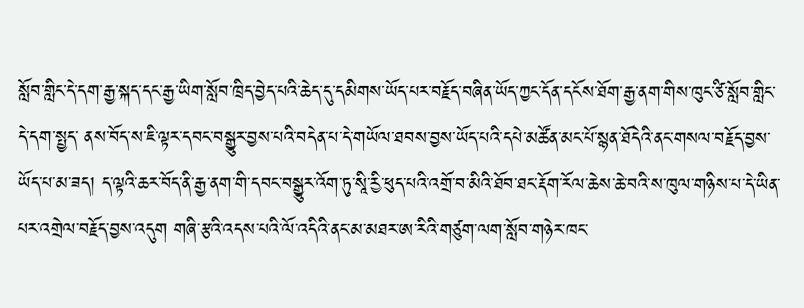སློབ་གླིང་དེ་དག་རྒྱ་སྐད་དང་རྒྱ་ཡིག་སློབ་ཁྲིད་བྱེད་པའི་ཆེད་དུ་དམིགས་ཡོད་པར་བརྗོད་བཞིན་ཡོད་ཀྱང་དོན་དངོས་ཐོག་རྒྱ་ནག་གིས་ཁུང་ཙི་སློབ་གླིང་དེ་དག་སྤྱད་ ནས་བོད་ས་ཇི་ལྟར་དབང་བསྒྱུར་བྱས་པའི་བདེན་པ་དེ་གཡོལ་ཐབས་བྱས་ཡོད་པའི་དཔེ་མཚོན་མང་པོ་སྙན་ཐོདེའི་ནང་གསལ་བརྗོད་བྱས་ཡོད་པ་མ་ཟད། ད་ལྟའི་ཆར་བོད་ནི་རྒྱ་ནག་གི་དབང་བསྒྱུར་འོག་ཏུ་སཱི་རྱི་ཕུད་པའི་འགྲོ་བ་མིའི་ཐོབ་ཐང་རྡོག་རོལ་ཆེས་ཆེ་བའི་ས་ཁུལ་གཉིས་པ་དེ་ཡིན་པར་འགྲེལ་བརྗོད་བྱས་འདུག གཞི་རྩའི་འདས་པའི་ལོ་འདིའི་ནང་མ་མཐར་ཨ་རིའི་གཙུག་ལག་སློབ་གཉེར་ཁང་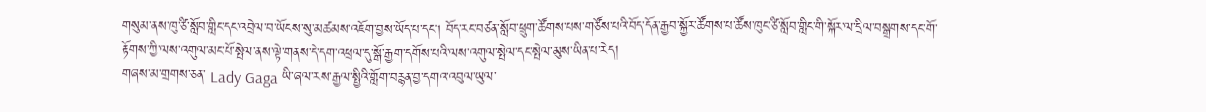གསུམ་ནས་ཁུ་ཙི་སློབ་གླིང་དང་འབྲེལ་བ་ཡོངས་སུ་མཚམས་འཇོག་བྱས་ཡོད་པ་དང། བོད་རང་བཙན་སློབ་ཕྲུག་ཚོགས་པས་གཙོས་པའི་བོད་དོན་རྒྱབ་སྐྱོར་ཚོགས་པ་ཚོས་ཁུང་ཙི་སློབ་གླིང་གི་སྐོར་ལ་དྲིལ་བསྒྲགས་དང་གོ་རྟོགས་ཀྱི་ལས་འགུལ་མང་པོ་སྤེལ་ནས་ལྟེ་གནས་དེ་དག་འཕྲལ་དུ་སྒོ་རྒྱག་དགོས་པའི་ལས་འགུལ་སྤེལ་དང་སྤེལ་མུས་ཡིན་པ་རེད།
གཞས་མ་གྲགས་ཅན་ Lady Gaga ཡི་ཞལ་རས་རྒྱལ་སྤྱིའི་གློག་བརྙན་བྱ་དགའ་འབུལ་ཡུལ་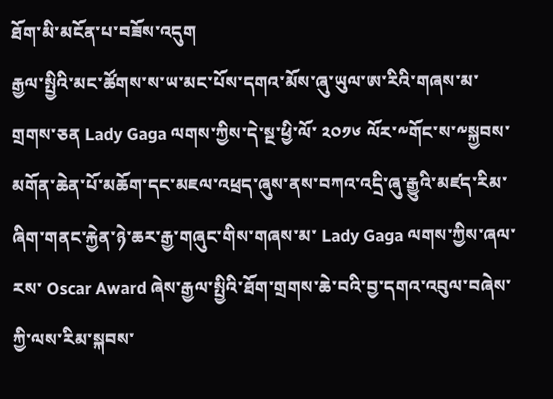ཐོག་མི་མངོན་པ་བཟོས་འདུག
རྒྱལ་སྤྱིའི་མང་ཚོགས་ས་ཡ་མང་པོས་དགའ་མོས་ཞུ་ཡུལ་ཨ་རིའི་གཞས་མ་གྲགས་ཅན Lady Gaga ལགས་ཀྱིས་དེ་སྔ་ཕྱི་ལོ་ ༢༠༡༦ ལོར་༸གོང་ས་༸སྐྱབས་མགོན་ཆེན་པོ་མཆོག་དང་མཇལ་འཕྲད་ཞུས་ནས་བཀའ་འདྲི་ཞུ་རྒྱུའི་མཛད་རིམ་ཞིག་གནང་རྐྱེན་ཉེ་ཆར་རྒྱ་གཞུང་གིས་གཞས་མ་ Lady Gaga ལགས་ཀྱིས་ཞལ་རས་ Oscar Award ཞེས་རྒྱལ་སྤྱིའི་ཐོག་གྲགས་ཆེ་བའི་བྱ་དགའ་འབུལ་བཞེས་ཀྱི་ལས་རིམ་སྐབས་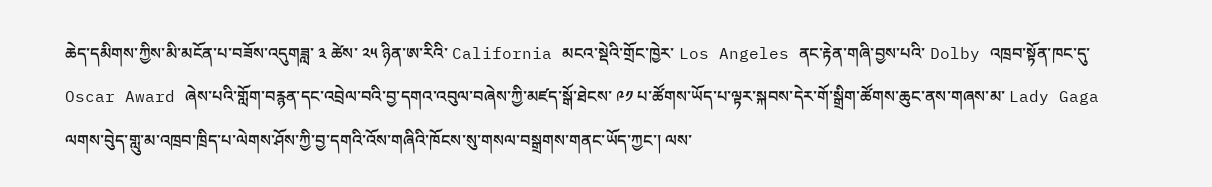ཆེད་དམིགས་ཀྱིས་མི་མངོན་པ་བཟོས་འདུགཟླ་ ༣ ཚེས་ ༢༥ ཉིན་ཨ་རིའི་ California མངའ་སྡེའི་གྲོང་ཁྱེར་ Los Angeles ནང་རྟེན་གཞི་བྱས་པའི་ Dolby འཁྲབ་སྟོན་ཁང་དུ་ Oscar Award ཞེས་པའི་གློག་བརྙན་དང་འབྲེལ་བའི་བྱ་དགའ་འབུལ་བཞེས་ཀྱི་མཛད་སྒོ་ཐེངས་ ༩༡ པ་ཚོགས་ཡོད་པ་ལྟར་སྐབས་དེར་གོ་སྒྲིག་ཚོགས་ཆུང་ནས་གཞས་མ་ Lady Gaga ལགས་བེུད་གླུ་མ་འཁྲབ་ཁྲིད་པ་ལེགས་ཤོས་ཀྱི་བྱ་དགའི་འོས་གཞིའི་ཁོངས་སུ་གསལ་བསྒྲགས་གནང་ཡོད་ཀྱང་། ལས་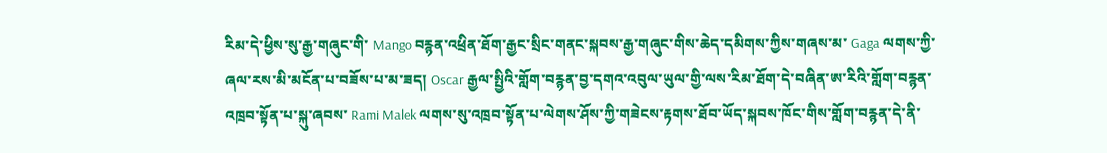རིམ་དེ་ཕྱིས་སུ་རྒྱ་གཞུང་གི་ Mango བརྙན་འཕྲིན་ཐོག་རྒྱང་སྲིང་གནང་སྐབས་རྒྱ་གཞུང་གིས་ཆེད་དམིགས་ཀྱིས་གཞས་མ་ Gaga ལགས་ཀྱི་ཞལ་རས་མི་མངོན་པ་བཟོས་པ་མ་ཟད། Oscar རྒྱལ་སྤྱིའི་གློག་བརྙན་བྱ་དགའ་འབུལ་ཡུལ་གྱི་ལས་རིམ་ཐོག་དེ་བཞིན་ཨ་རིའི་གློག་བརྙན་འཁྲབ་སྟོན་པ་སྐུ་ཞབས་ Rami Malek ལགས་སུ་འཁྲབ་སྟོན་པ་ལེགས་ཤོས་ཀྱི་གཟེངས་རྟགས་ཐོབ་ཡོད་སྐབས་ཁོང་གིས་གློག་བརྙན་དེ་ནི་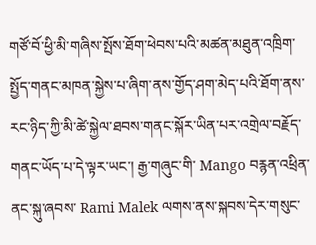གཙོ་བོ་ཕྱི་མི་གཞིས་སྤོས་ཐོག་ཕེབས་པའི་མཚན་མཐུན་འཁྲིག་སྤྱོད་གནང་མཁན་སྐྱེས་པ་ཞིག་ནས་གྱོད་ཤག་མེད་པའི་ཐོག་ནས་རང་ཉིད་ཀྱི་མི་ཚེ་སྐྱེལ་ཐབས་གནང་སྐོར་ཡིན་པར་འགྲེལ་བརྗོད་གནང་ཡོད་པ་དེ་ལྟར་ཡང་། རྒྱ་གཞུང་གི་ Mango བརྙན་འཕྲིན་ནང་སྐུ་ཞབས་ Rami Malek ལགས་ནས་སྐབས་དེར་གསུང་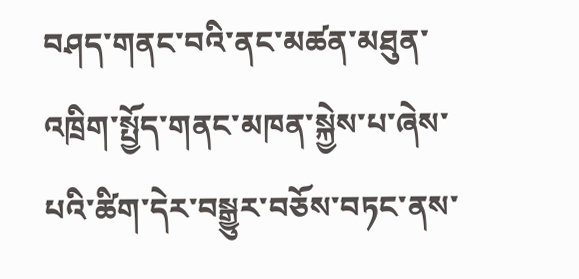བཤད་གནང་བའི་ནང་མཚན་མཐུན་འཁྲིག་སྤྱོད་གནང་མཁན་སྐྱེས་པ་ཞེས་པའི་ཚིག་དེར་བསྒྱུར་བཅོས་བཏང་ནས་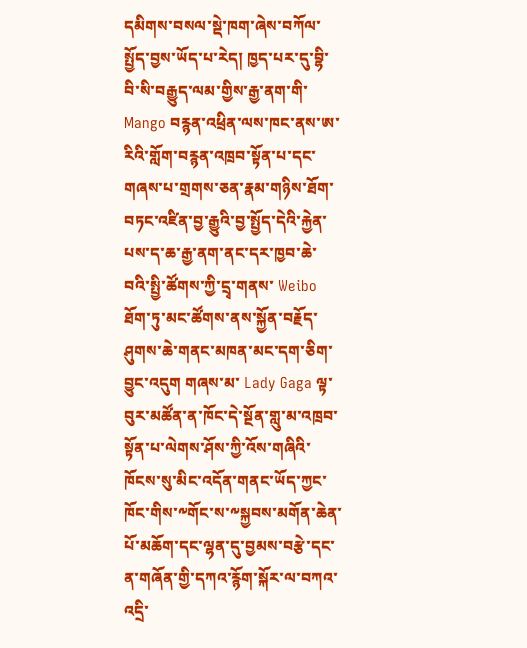དམིགས་བསལ་སྡེ་ཁག་ཞེས་བཀོལ་སྤྱོད་བྱས་ཡོད་པ་རེད། ཁྱད་པར་དུ་བྷི་བི་སི་བརྒྱུད་ལམ་གྱིས་རྒྱ་ནག་གི་ Mango བརྙན་འཕྲིན་ལས་ཁང་ནས་ཨ་རིའི་གློག་བརྙན་འཁྲབ་སྟོན་པ་དང་གཞས་པ་གྲགས་ཅན་རྣམ་གཉིས་ཐོག་བཏང་འཛིན་བྱ་རྒྱུའི་བྱ་སྤྱོད་དེའི་རྐྱེན་པས་ད་ཆ་རྒྱ་ནག་ནང་དར་ཁྱབ་ཆེ་བའི་སྤྱི་ཚོགས་ཀྱི་དྲྭ་གནས་ Weibo ཐོག་ཏུ་མང་ཚོགས་ནས་སྐྱོན་བརྗོད་ཤུགས་ཆེ་གནང་མཁན་མང་དག་ཅིག་བྱུང་འདུག གཞས་མ་ Lady Gaga ལྟ་བུར་མཚོན་ན་ཁོང་དེ་སྔོན་གླུ་མ་འཁྲབ་སྟོན་པ་ལེགས་ཤོས་ཀྱི་འོས་གཞིའི་ཁོངས་སུ་མིང་འདོན་གནང་ཡོད་ཀྱང་ཁོང་གིས་༸གོང་ས་༸སྐྱབས་མགོན་ཆེན་པོ་མཆོག་དང་ལྷན་དུ་བྱམས་བརྩེ་དང་ན་གཞོན་གྱི་དཀའ་རྙོག་སྐོར་ལ་བཀའ་འདྲི་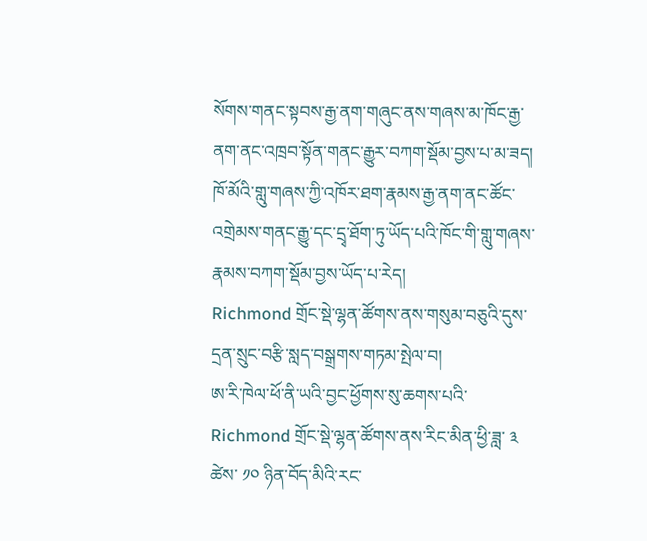སོགས་གནང་སྟབས་རྒྱ་ནག་གཞུང་ནས་གཞས་མ་ཁོང་རྒྱ་ནག་ནང་འཁྲབ་སྟོན་གནང་རྒྱུར་བཀག་སྡོམ་བྱས་པ་མ་ཟད། ཁོ་མོའི་གླུ་གཞས་ཀྱི་འཁོར་ཐག་རྣམས་རྒྱ་ནག་ནང་ཚོང་འགྲེམས་གནང་རྒྱུ་དང་དྲྭ་ཐོག་ཏུ་ཡོད་པའི་ཁོང་གི་གླུ་གཞས་རྣམས་བཀག་སྡོམ་བྱས་ཡོད་པ་རེད།
Richmond གྲོང་སྡེ་ལྷན་ཚོགས་ནས་གསུམ་བཅུའི་དུས་དྲན་སྲུང་བརྩི་སླད་བསྒྲགས་གཏམ་སྤེལ་བ།
ཨ་རི་ཁེལ་ཕོ་ནི་ཡའི་བྱང་ཕྱོགས་སུ་ཆགས་པའི་ Richmond གྲོང་སྡེ་ལྷན་ཚོགས་ནས་རིང་མིན་ཕྱི་ཟླ་ ༣ ཚེས་ ༡༠ ཉིན་བོད་མིའི་རང་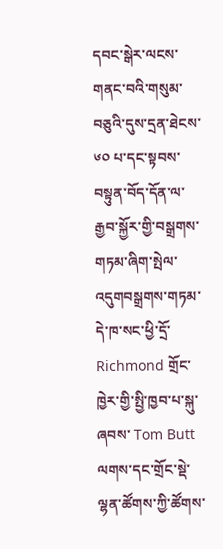དབང་སྒེར་ལངས་གནང་བའི་གསུམ་བཅུའི་དུས་དྲན་ཐེངས་ ༦༠ པ་དང་སྟབས་བསྟུན་བོད་དོན་ལ་རྒྱབ་སྐྱོར་གྱི་བསྒྲགས་གཏམ་ཞིག་སྤེལ་འདུགབསྒྲགས་གཏམ་དེ་ཁ་སང་ཕྱི་དྲོ་ Richmond གྲོང་ཁྱེར་གྱི་སྤྱི་ཁྱབ་པ་སྐུ་ཞབས་ Tom Butt ལགས་དང་གྲོང་སྡེ་ལྷན་ཚོགས་ཀྱི་ཚོགས་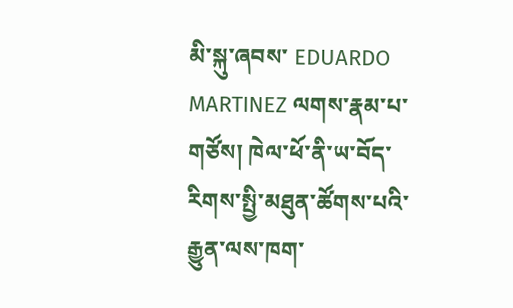མི་སྐུ་ཞབས་ EDUARDO MARTINEZ ལགས་རྣམ་པ་གཙོས། ཁེལ་ཕོ་ནི་ཡ་བོད་རིགས་སྤྱི་མཐུན་ཚོགས་པའི་རྒྱུན་ལས་ཁག་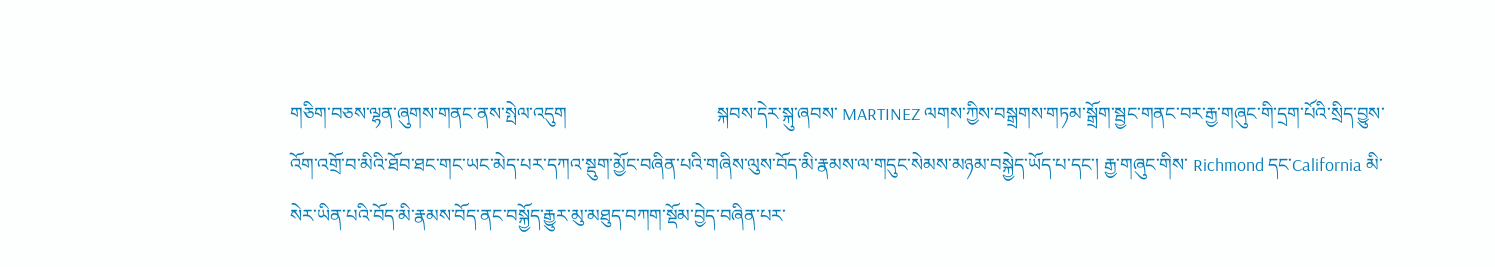གཅིག་བཅས་ལྷན་ཞུགས་གནང་ནས་སྤེལ་འདུག                                སྐབས་དེར་སྐུ་ཞབས་ MARTINEZ ལགས་ཀྱིས་བསྒྲགས་གཏམ་སྒྲོག་སྦྱང་གནང་བར་རྒྱ་གཞུང་གི་དྲག་པོའི་སྲིད་བྱུས་འོག་འགྲོ་བ་མིའི་ཐོབ་ཐང་གང་ཡང་མེད་པར་དཀའ་སྡུག་མྱོང་བཞིན་པའི་གཞིས་ལུས་བོད་མི་རྣམས་ལ་གདུང་སེམས་མཉམ་བསྐྱེད་ཡོད་པ་དང་། རྒྱ་གཞུང་གིས་ Richmond དང་California མི་སེར་ཡིན་པའི་བོད་མི་རྣམས་བོད་ནང་བསྐྱོད་རྒྱུར་མུ་མཐུད་བཀག་སྡོམ་བྱེད་བཞིན་པར་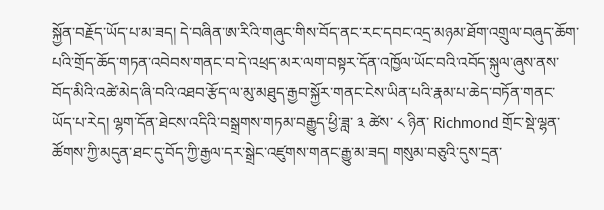སྐྱོན་བརྗོད་ཡོད་པ་མ་ཟད། དེ་བཞིན་ཨ་རིའི་གཞུང་གིས་བོད་ནང་རང་དབང་འདྲ་མཉམ་ཐོག་འགྲུལ་བཞུད་ཆོག་པའི་གྲོད་ཆོད་གཏན་འབེབས་གནང་བ་དེ་འཕྲད་མར་ལག་བསྟར་དོན་འཁྱོལ་ཡོང་བའི་འབོད་སྐུལ་ཞུས་ནས་བོད་མིའི་འཚེ་མེད་ཞི་བའི་འཐབ་རྩོད་ལ་མུ་མཐུད་རྒྱབ་སྐྱོར་གནང་ངེས་ཡིན་པའི་རྣམ་པ་ཆེད་བཏོན་གནང་ཡོད་པ་རེད། ལྷག་དོན་ཐེངས་འདིའི་བསྒྲགས་གཏམ་བརྒྱུད་ཕྱི་ཟླ་ ༣ ཚེས་ ༨ ཉིན་ Richmond གྲོང་སྡེ་ལྷན་ཚོགས་ཀྱི་མདུན་ཐང་དུ་བོད་ཀྱི་རྒྱལ་དར་སྒྲེང་འཛུགས་གནང་རྒྱུ་མ་ཟད། གསུམ་བཅུའི་དུས་དྲན་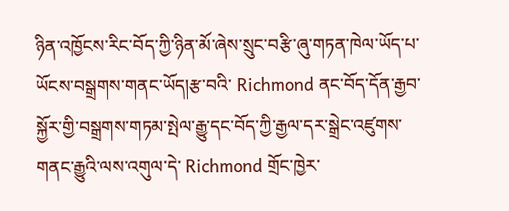ཉིན་འཁྱོངས་རིང་བོད་ཀྱི་ཉིན་མོ་ཞེས་སྲུང་བརྩི་ཞུ་གཏན་ཁེལ་ཡོད་པ་ཡོངས་བསྒྲགས་གནང་ཡོད།རྩ་བའི་ Richmond ནང་བོད་དོན་རྒྱབ་སྐྱོར་གྱི་བསྒྲགས་གཏམ་སྤེལ་རྒྱུ་དང་བོད་ཀྱི་རྒྱལ་དར་སྒྲེང་འཛུགས་གནང་རྒྱུའི་ལས་འགུལ་དེ་ Richmond གྲོང་ཁྱེར་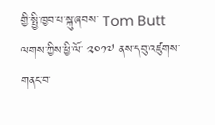གྱི་སྤྱི་ཁྱབ་པ་སྐུ་ཞབས་ Tom Butt ལགས་ཀྱིས་ཕྱི་ལོ་ ༢༠༡༧ ནས་དབུ་འཛུགས་གནང་བ་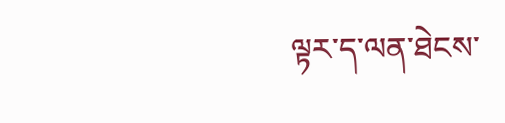ལྟར་ད་ལན་ཐེངས་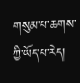གསུམ་པ་ཆགས་ཀྱི་ཡོད་པ་རེད།